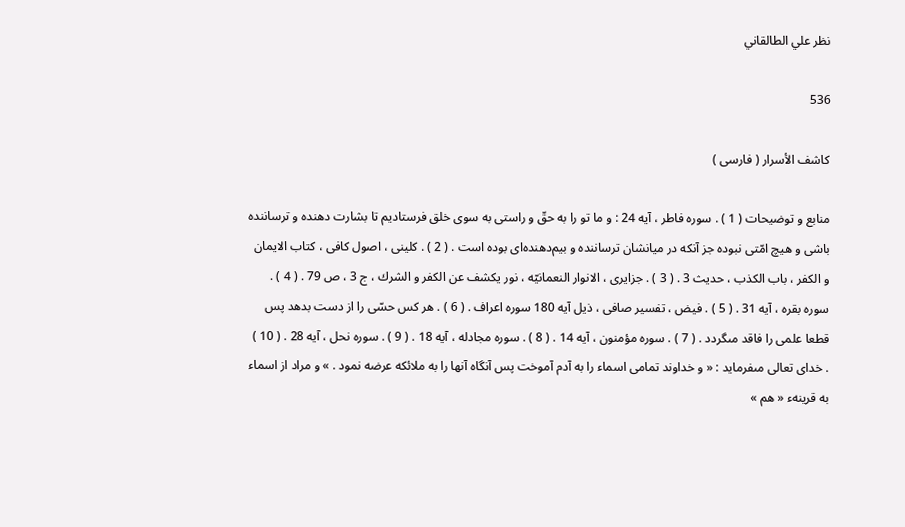نظر علي الطالقاني

536

كاشف الأسرار ( فارسى )

منابع و توضيحات ( 1 ) . سوره فاطر ، آيه 24 : و ما تو را به حقّ و راستى به سوى خلق فرستاديم تا بشارت دهنده و ترساننده باشى و هيچ امّتى نبوده جز آنكه در ميانشان ترساننده و بيم‌دهنده‌اى بوده است . ( 2 ) . كلينى ، اصول كافى ، كتاب الايمان و الكفر ، باب الكذب ، حديث 3 . ( 3 ) . جزايرى ، الانوار النعمانيّه ، نور يكشف عن الكفر و الشرك ، ج 3 ، ص 79 . ( 4 ) . سوره بقره ، آيه 31 . ( 5 ) . فيض ، تفسير صافى ، ذيل آيه 180 سوره اعراف . ( 6 ) . هر كس حسّى را از دست بدهد پس قطعا علمى را فاقد مىگردد . ( 7 ) . سوره مؤمنون ، آيه 14 . ( 8 ) . سوره مجادله ، آيه 18 . ( 9 ) . سوره نحل ، آيه 28 . ( 10 ) . خداى تعالى مىفرمايد : « و خداوند تمامى اسماء را به آدم آموخت پس آنگاه آنها را به ملائكه عرضه نمود . » و مراد از اسماء به قرينهء « هم »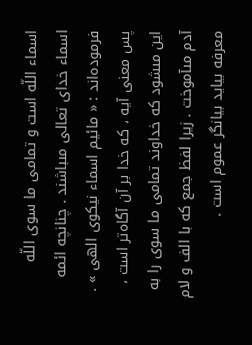اسماء اللّه است و تمامى ما سوى اللّه اسماء خداى تعالى مىباشند . چنانچه ائمه فرموده‌اند : « مائيم اسماء نيكوى الهى » . پس معنى آيه ، كه خدا بر آن آگاه‌تر است ، اين مىشود كه خداوند تمامى ما سوى را به آدم مىآموخت . زيرا لفظ جمع كه با الف و لام معرفه بيايد بيانگر عموم است .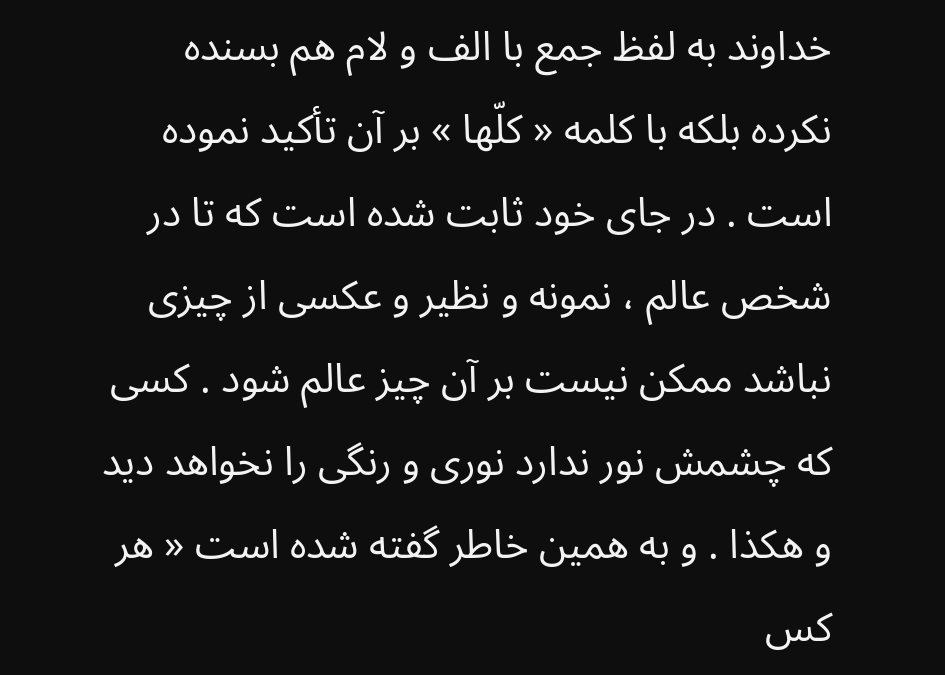خداوند به لفظ جمع با الف و لام هم بسنده نكرده بلكه با كلمه « كلّها » بر آن تأكيد نموده است . در جاى خود ثابت شده است كه تا در شخص عالم ، نمونه و نظير و عكسى از چيزى نباشد ممكن نيست بر آن چيز عالم شود . كسى كه چشمش نور ندارد نورى و رنگى را نخواهد ديد و هكذا . و به همين خاطر گفته شده است « هر كس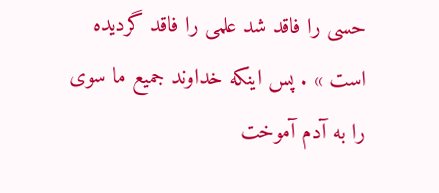حسى را فاقد شد علمى را فاقد گرديده است » . پس اينكه خداوند جميع ما سوى را به آدم آموخت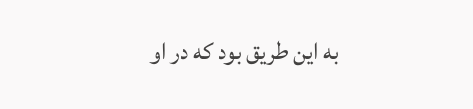به اين طريق بود كه در او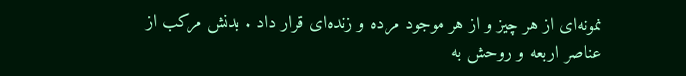نمونه‌اى از هر چيز و از هر موجود مرده و زنده‌اى قرار داد . بدنش مركب از عناصر اربعه و روحش به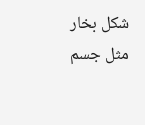شكل بخار مثل جسم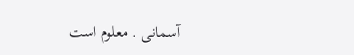آسمانى . معلوم است